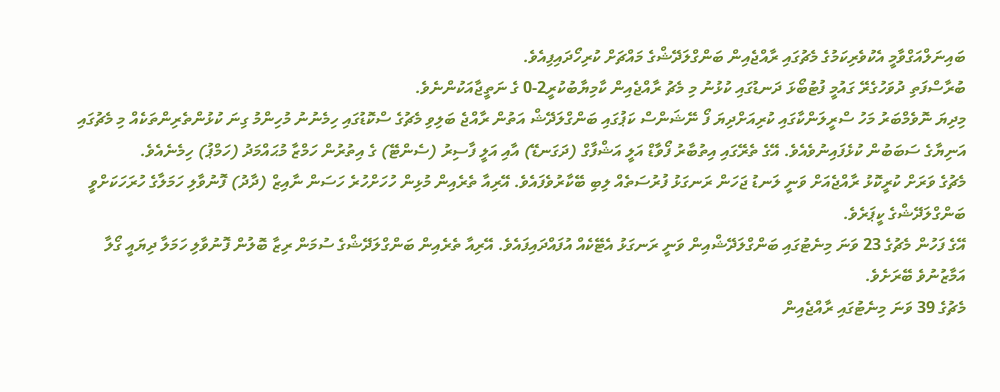ބައިނަލްއަގްވާމީ އެކުވެރިކަމުގެ މެޗުގައި ރާއްޖެއިން ބަންގްލަދޭޝްގެ މައްޗަށް ކުރިހޯދައިފިއެވެ.
ބުރާސްފަތި ދުވަހުގެރޭ ގައުމީ ފުޓުބޯޅަ ދަނޑުގައި ކުޅުނު މި މެޗު ރާއްޖެއިން ކާމިޔާބުކުރީ2-0 ގެ ނަތީޖާއަކުންނެވެ.
މިދިޔަ ނޮވެމްބަރު މަހު ސްރީލަންކާގައި ކުރިއަށްދިޔަ ފޯ ނޭޝަންސް ކަޕުގައި ބަންގްލަދޭޝް އަތުން ރާއްޖެ ބަލިވި މެޗުގެ ސްކޮޑުގައި ހިމެނުނު މުހިންމު ގިނަ ކުޅުންތެރިންތަކެއް މި މެޗުގައި އަނިޔާގެ ސަބަބުން ކުޅެފައިނުވެއެވެ. އޭގެ ތެރޭގައި އިތުބާރު ފޯވާޑް އަލީ އަޝްފާގް (ދަގަނޑޭ) އާއި އަލީ ފާސިރު (ސެންޓޭ) ގެ އިތުރުން ހަމްޒާ މުޙައްމަދު (ހަމްޕު) ހިމެނެއެވެ.
މެޗުގެ ވަރަށް ކުރީކޮޅު ރާއްޖެއަށް ވަނީ ލަނޑު ޖަހަން ރަނގަޅު ފުރުސަތެއް ލިބި ބޭކާރުވެފައެވެ. އޭރިއާ ތެރެއިން މުޅިން ހުހަށްހުރެ ހަސަން ނާއިޒް (ދާދު) ފޮނުވާލި ހަމަލާގެ ހުރަހަކަށްވީ ބަންގްލަދޭޝްގެ ކީޕަރެވެ.
އޭގެ ފަހުން މެޗުގެ 23 ވަނަ މިނެޓުގައި ބަންގްލަދޭޝްއިން ވަނީ ރަނގަޅު އެޓޭކެއް އުފައްދައިފައެވެ. އޭރިއާ ތެރެއިން ބަންގްލަދޭޝްގެ ސުމަން ރިޒާ ބޮލުން ފޮނުވާލި ހަމަލާ ދިޔައީ ގޯލާ އަމާޒުނުވެ ބޭރަށެވެ.
މެޗުގެ 39 ވަނަ މިނެޓުގައި ރާއްޖެއިން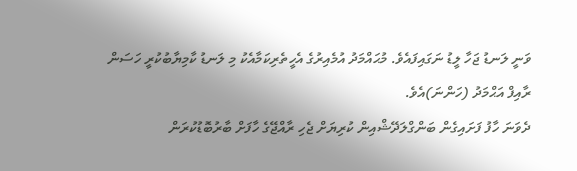ވަނީ ލަނޑު ޖަހާ ލީޑު ނަގައިފައެވެ. މުޙައްމަދު އުމެއިރުގެ އެހީތެރިކަމާއެކު މި ލަނޑު ކާމިޔާބުކުރީ ހަސަން ރާއިފް އަޙްމަދު (ހަންނަ)އެވެ.
ދެވަނަ ހާފު ފަށައިގެން ބަންގްލަދޭޝްއިން ކުރިޔަށް ޖެހި ރާއްޖޭގެ ހާފަށް ބާރުބޮޑުކުރަން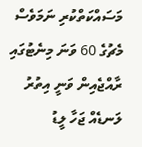މަސައްކަތްކުރި ނަމަވެސް މެޗުގެ 60 ވަނަ މިނެޓުގައި ރާއްޖެއިން ވަނީ އިތުރު ލަނޑެއް ޖަހާ ލީޑު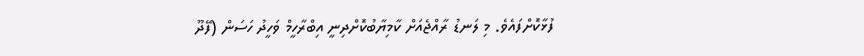ފުޅާކޮށްފައެވެ. މި ލަނޑު ރާއްޖެއަށް ކާމިޔާބުކޮށްދިނީ އިބްރާހީމް ވަހީދު ހަސަން (ފޭދޫ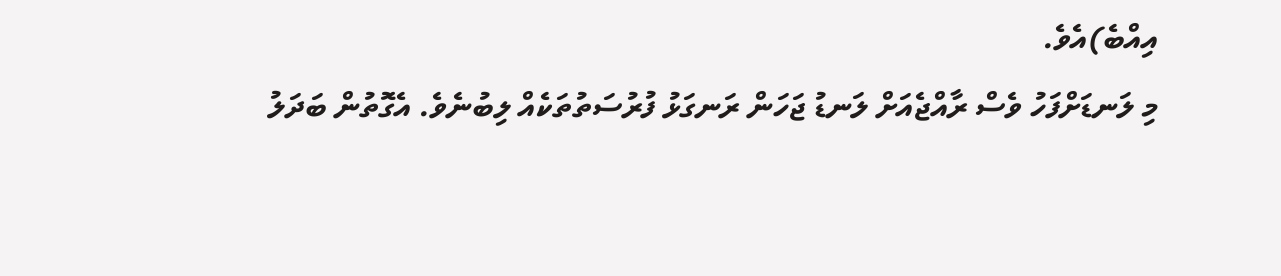އިއްބެ)އެވެ.
މި ލަނޑަށްފަހު ވެސް ރާއްޖެއަށް ލަނޑު ޖަހަން ރަނގަޅު ފުރުސަތުތަކެއް ލިބުނެވެ. އެގޮތުން ބަދަލު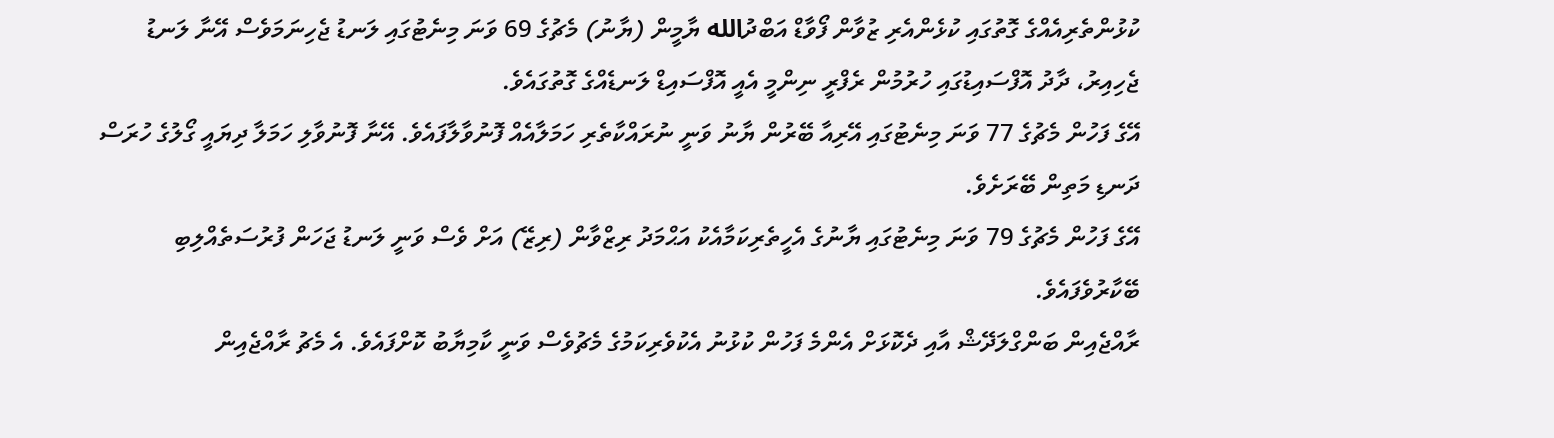ކުޅުންތެރިއެއްގެ ގޮތުގައި ކުޅެންއެރި ޒުވާން ފޯވާޑް އަބްދުالله ޔާމީން (ޔާނު) މެޗުގެ 69 ވަނަ މިނެޓުގައި ލަނޑު ޖެހިނަމަވެސް އޭނާ ލަނޑު ޖެހިއިރު، ދާދު އޮފްސައިޑުގައި ހުރުމުން ރެފްރީ ނިންމީ އެއީ އޮފްސައިޑް ލަނޑެއްގެ ގޮތުގައެވެ.
އޭގެ ފަހުން މެޗުގެ 77 ވަނަ މިނެޓުގައި އޭރިއާ ބޭރުން ޔާނު ވަނީ ނުރައްކާތެރި ހަމަލާއެއް ފޮނުވާލާފައެވެ. އޭނާ ފޮނުވާލި ހަމަލާ ދިޔައީ ގޯލުގެ ހުރަސް ދަނޑި މަތިން ބޭރަށެވެ.
އޭގެ ފަހުން މެޗުގެ 79 ވަނަ މިނެޓުގައި ޔާނުގެ އެހީތެރިކަމާއެކު އަޙްމަދު ރިޒްވާން (ރިޒޭ) އަށް ވެސް ވަނީ ލަނޑު ޖަހަން ފުރުސަތެއްލިބި ބޭކާރުވެފައެވެ.
ރާއްޖެއިން ބަންގްލަދޭޝް އާއި ދެކޮޅަށް އެންމެ ފަހުން ކުޅުނު އެކުވެރިކަމުގެ މެޗުވެސް ވަނީ ކާމިޔާބު ކޮށްފައެވެ. އެ މެޗު ރާއްޖެއިން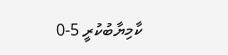ކާމިޔާބުކުރީ 5-0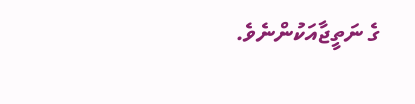ގެ ނަތީޖާއަކުންނެވެ.